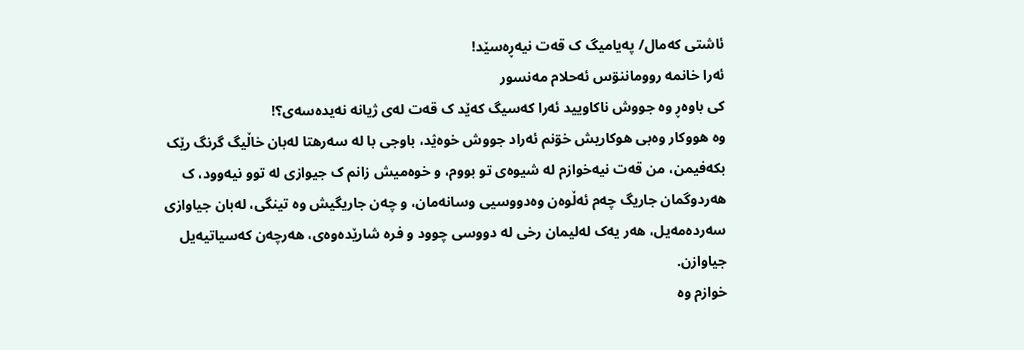ئاشتی کەمال/ پەیامیگ ک قەت نیەڕەسێد!
ئەرا خانمە رووماننۊس ئەحلام مەنسور
کی باوەڕ وە جووش ناکاویید ئەرا کەسیگ کەێد ک قەت لەی ژیانە نەیدەسەی؟!
وە هووکار وەبی هوکاریش خۊنم ئەراد جووش خوەؽد، باوجی با لە سەرهتا لەبان خاڵیگ گرنگ رێک بکەفیمن، من قەت نیەخوازم لە شیوەی تو بووم، و خوەمیش زانم ک جیوازی لە توو نیەوود، ک هەردوگمان جاریگ چەم ئەڵوەن وەدووسیی وسانەمان، و چەن جاریگیش وە تینگی، لەبان جیاوازی سەردەمەیل، هەر یەک لەلیمان رخی لە دووسی چوود و فرە شارێدەوەی، هەرچەن کەسیاتیەیل جیاوازن.
خوازم وە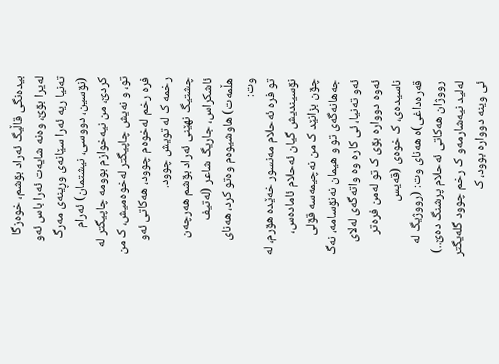بیدەنگی قاڵیگ ئەراد بۊشم، خوەزگا لەیرا بۊێ، وەنە شایەت ئەرا باس ئەو تەنیا ریە ئەرا سێانەی وڕینەی مەرگ (نۊسین، دووسی، نیشتمان) ئەرام کردێ، من نیەخوازم بوومە چاپیگتر لە تو، و نەیش چاپیگتر لەخوەمیش، ک من فرە رخم لەخوەم چوود، هەکاتی ئەو رخمە ک لە تویش چوود.
چشتیگ نهێنی ئەراد بۊشم هەرچەن ئاشکراس، جاریگ شاعر (لەتیف هڵمەت) هاوشیوەم وەتو کرد، هەنای وت:
تو فرە ئەحلام مەنسور خەێدە هۊرم، لە نۊسیندیش گیان ئەحلام ئامادەس، چۊن بزانێد ک من نەچیمەسە قۊلی جەهانەگەی تو و هیمان نەنۊسامە، نەگ ئەو تەنیا، ئی کارە وە واتەگەی لەلای ئەوە دووارە بۊی ک تو لەمن فرەتر ناسیدەی، ک خوەی (قەیس قەرەداغی)ە هەنای وت: (رووژیگ لە رووژان هەکاتی ئەحلام پرشنگ دەێ..) لەلید نیەشارمەو ک رخم چوود گلەیگتر ئی وینە دووارە بوود، ک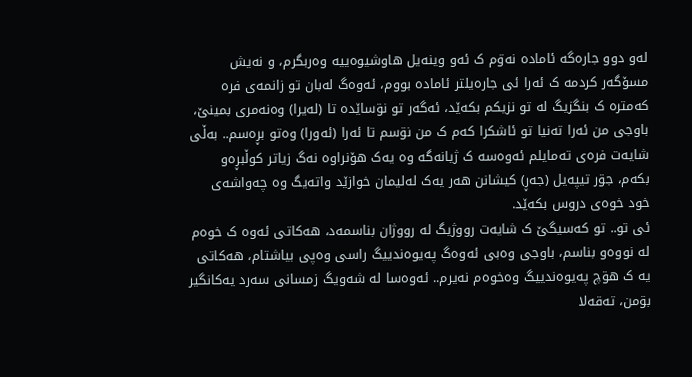لەو دوو جارەگە ئامادە نەۊم ک ئەو وینەیل هاوشیوەییە وەربگرم، و نەیش مسۆگەر کردمە ک ئەرا ئی جارەیلتر ئامادە بووم، ئەوەگ لەبان تو زانمەی فرە کەمترە ک بنگزیگ لە تو نزیکم بکەێد، ئەگەر تو نۊساێدە تا (لەیرا) وەنەمری بمینێ، باوجی من ئەرا تەنیا تو ئاشکرا کەم ک من نۊسم تا ئەرا (ئەورا) وەتو بڕەسم.. بەڵی شایەت فرەی تەمایلم ئەوەسە ک ژیانەگە وە یەک هۆنراوە نەگ زیاتر کوڵبڕەو بکەم، جۊر تیپەیل (جەڕ) کیشانن هەر یەک لەلیمان خوازێد واتەیگ وە چەواشەی خود خوەی دروس بکەێد.
ئی تو.. تو کەسیگێ ک شایەت رووژیگ لە رووژان بناسمەد، هەکاتی ئەوە ک خوەم لە نووەو بناسم، باوجی وەبی ئەوەگ پەیوەندییگ راسی وەپی بیاشتام، هەکاتی یە ک هۊچ پەیوەندییگ وەخوەم نەیرم.. ئەوەسا لە شەویگ زمسانی سەرد یەکانگیر بۊمن، تەقەلا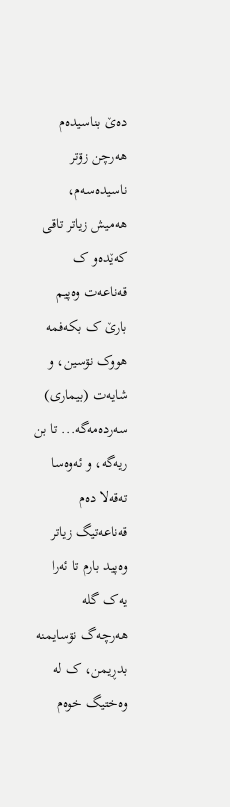دەێ بناسیدەم هەرچن زۊتر ناسیدەسەم، هەمیش زیاتر تاقی کەێدەو ک قەناعەت وەپیم بارێ ک بکەفمە هووک نۊسین، و شایەت (بیماری) سەردەمەگە... تا بن ریەگە، و ئەوەسا تەقەلا دەم قەناعەتیگ زیاتر وەپید بارم تا ئەرا یەک گلە هەرچەگ نۊسایمنە بدڕیمن، ک لە وەختیگ خوەم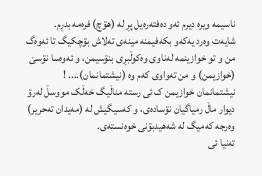ناسیمە ویرە دیرم ئەو دەفتەرەیل پڕ لە (هۊچ) فرەمە بدڕم.
شایەت وەرد یەکەو بکەفیمنە مینەی تەلاش بۊچکیگ تا ئەوەگ من و تو خوازینمە لەناوی وەکوڵبڕی بنۊسیمن، و ئەوەسا نۊسێ (خوازیمن) و من تەواوی کەم وە (نیشتمانمان).... !
نیشتمانمان خوازیمن ک ئی رستە مناڵیگ خەڵک مووسڵ لەرۊ دیوار ماڵ رمیاگیان نۊسادەی، و کەسیگیش لە (مەیدان تەحریر) وەرجە کەمیگ لە شەهیدبۊنی خوەنستەی.
تەنیا ئی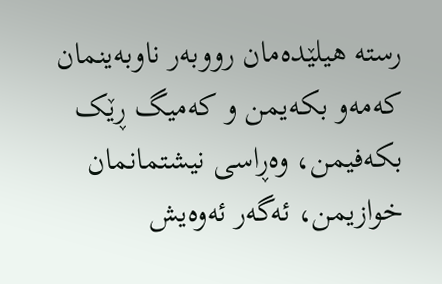رستە هیلێدەمان رووبەر ناوبەینمان کەمەو بکەیمن و کەمیگ ڕێک بکەفیمن، وەڕاسی نیشتمانمان خوازیمن، ئەگەر ئەوەیش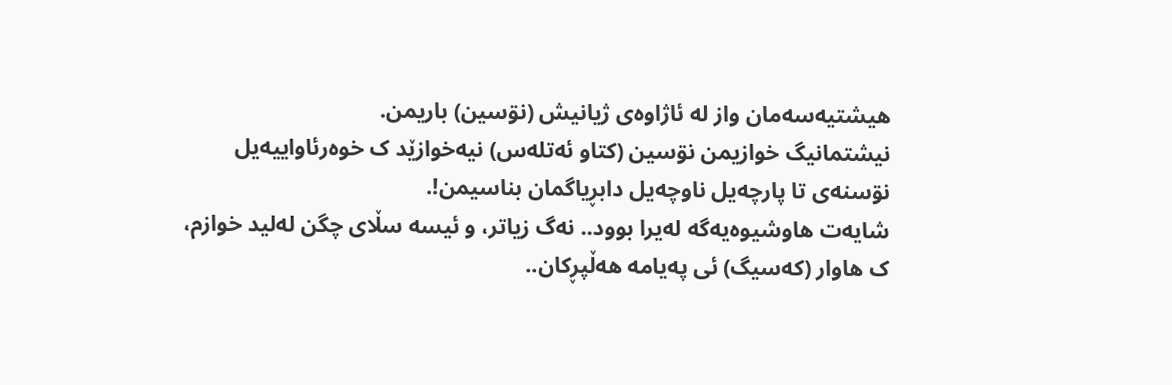هیشتیەسەمان واز لە ئاژاوەی ژیانیش (نۊسین) باریمن.
نیشتمانیگ خوازیمن نۊسین (کتاو ئەتلەس) نیەخوازێد ک خوەرئاواییەیل نۊسنەی تا پارچەیل ناوچەیل دابڕیاگمان بناسیمن!.
شایەت هاوشیوەیەگە لەیرا بوود.. نەگ زیاتر، و ئیسە سڵای چگن لەلید خوازم، ک هاوار (کەسیگ) ئی پەیامە هەڵپڕکان..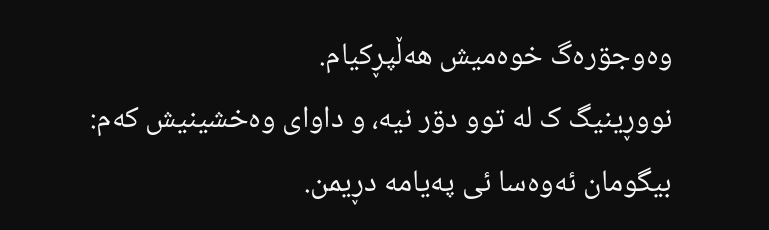وەوجۊرەگ خوەمیش هەڵپڕکیام.
نووڕینیگ ک لە توو دۊر نیە، و داوای وەخشینیش کەم:
بیگومان ئەوەسا ئی پەیامە دڕیمن.